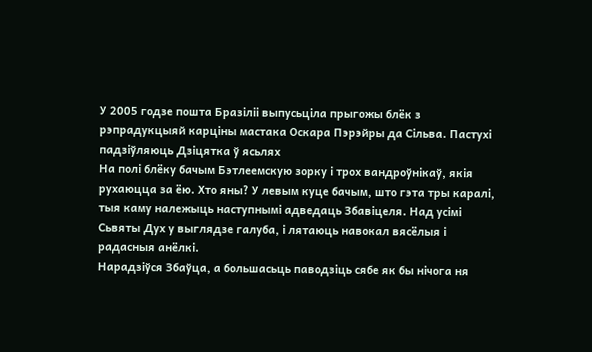У 2005 годзе пошта Бразіліі выпусьціла прыгожы блёк з рэпрадукцыяй карціны мастака Оскара Пэрэйры да Сільва. Пастухі падзіўляюць Дзіцятка ў ясьлях
На полі блёку бачым Бэтлеемскую зорку і трох вандроўнікаў, якія рухаюцца за ёю. Хто яны? У левым куце бачым, што гэта тры каралі, тыя каму належыць наступнымі адведаць Збавіцеля. Над усімі Сьвяты Дух у выглядзе галуба, і лятаюць навокал вясёлыя і радасныя анёлкі.
Нарадзіўся Збаўца, а большасьць паводзіць сябе як бы нічога ня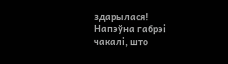здарылася! Напэўна габрэі чакалі, што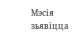Мэсія зьявіцца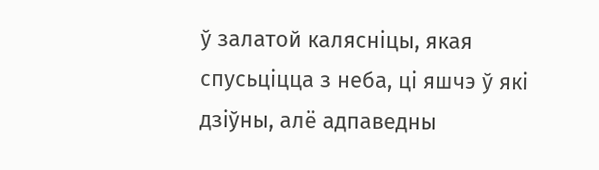ў залатой калясніцы, якая спусьціцца з неба, ці яшчэ ў які дзіўны, алё адпаведны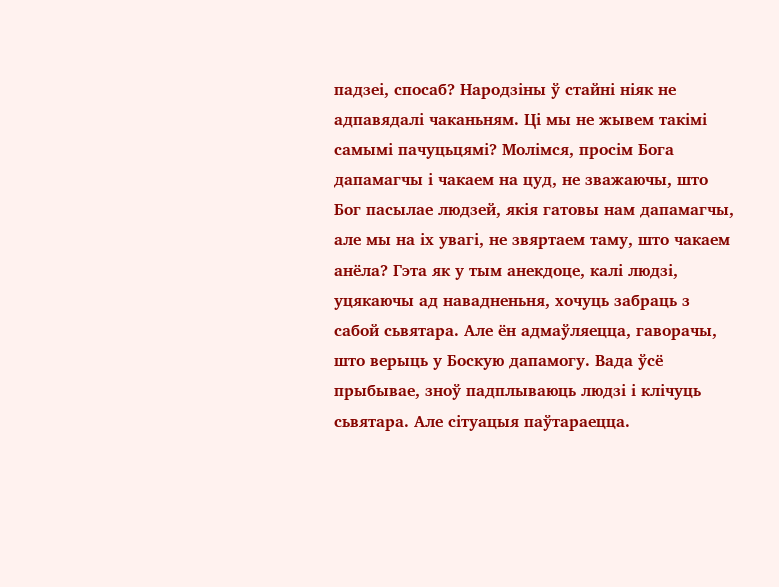падзеі, спосаб? Народзіны ў стайні ніяк не адпавядалі чаканьням. Ці мы не жывем такімі самымі пачуцьцямі? Молімся, просім Бога дапамагчы і чакаем на цуд, не зважаючы, што Бог пасылае людзей, якія гатовы нам дапамагчы, але мы на іх увагі, не звяртаем таму, што чакаем анёла? Гэта як у тым анекдоце, калі людзі, уцякаючы ад навадненьня, хочуць забраць з сабой сьвятара. Але ён адмаўляецца, гаворачы, што верыць у Боскую дапамогу. Вада ўсё прыбывае, зноў падплываюць людзі і клічуць сьвятара. Але сітуацыя паўтараецца.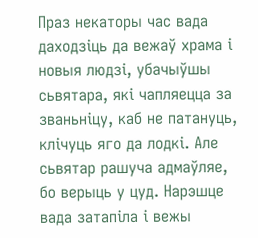Праз некаторы час вада даходзіць да вежаў храма і новыя людзі, убачыўшы сьвятара, які чапляецца за званьніцу, каб не патануць, клічуць яго да лодкі. Але сьвятар рашуча адмаўляе, бо верыць у цуд. Нарэшце вада затапіла і вежы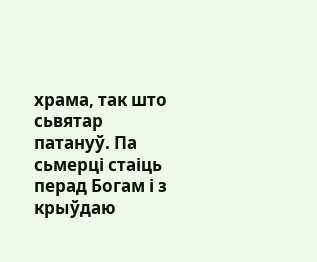храма, так што сьвятар патануў. Па сьмерці стаіць перад Богам і з крыўдаю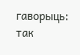гаворыць: так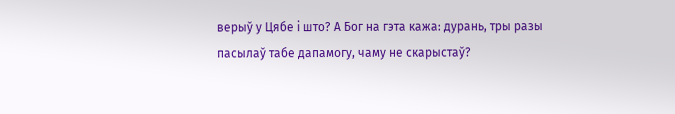верыў у Цябе і што? А Бог на гэта кажа: дурань, тры разы пасылаў табе дапамогу, чаму не скарыстаў?